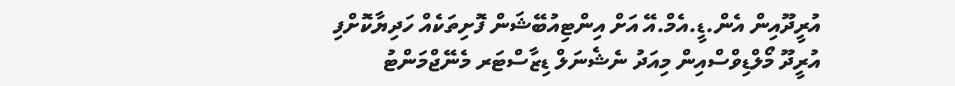އުރީދޫއިން އެން.ޑީ.އެމް.އޭ އަށް އިންޓިއުބޭޝަން ފޮށިތަކެއް ހަދިޔާކޮށްފި
އުރީދޫ މޯލްޑިވްސްއިން މިއަދު ނެޝެނަލް ޑިޒާސްޓަރ މެނޭޖްމަންޓު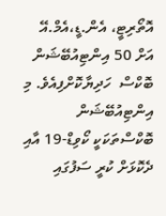އޮތޯރިޓީ، އެން.ޑީ،އެމް.އޭ އަށް 50 އިންޓިއުބޭޝަން ބޮކްސް  ހަދިޔާކޮށްފިއެވެ. މި އިންޓިއުބޭޝަން ބޮކްސްތަކަކީ ކޯވިޑް-19 އާއި ދެކޮޅަށް ކުރީ ސަފުގައި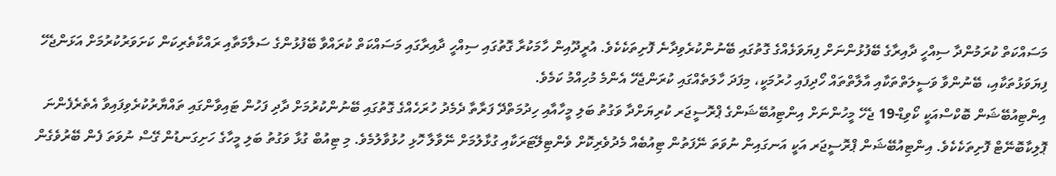މަސައްކަތް ކުރަމުންދާ ސިއްހީ ދާއިރާގެ ބޭފުޅުންނަށް ފިޔަވަޅެއްގެ ގޮތުގައި ބޭނުންކުރެވިދާނެ ފޮށިތަކެކެވެ. އުރީދޫއިން ހާމަކުރާ ގޮތުގައި ސިއްހީ ދާއިރާގައި މަސައްކަތް ކުރައްވާ ބޭފުޅުންގެ ސަލާމަތާއި ރައްކާތެރިކަން ކަށަވަރުކުރުމަށް އަޅަންޖެހޭ ފިޔަވަޅުތަކާއި، ބޭނުންވާ ވަސީލަތްތަކާއި އާލާތްތައް ހޯދިފައި ހުރުމަކީ، މިފަދަ ހާލަތެއްގައި ކުރަންޖެހޭ އެންމެ މުހިއްމު ކަމެވެ.
އިންޓިއުބޭޝަން ބޮކްސްއަކީ ކޯވިޑް-19 ޖެހޭ މީހުންނަށް އިންޓިއުބޭޝަންގެ ޕްރޮސީޖަރ ކުރިޔަށްދާ ވަގުތު ބަލި މީހާއާއި ހިދުމަތްދޭ ފަރާތާ ދެމެދު ހުރަހެއްގެ ގޮތުގައި ބޭނުންކުރުމަށް ދާދި ފަހުން ޓައިވާންގައި ތައްޔާރުކުރެވިފައިވާ އެތެރެފެންނަ ޕޮލިކާބޮނޭޓް ފޮށިތަކެކެވެ. އިންޓިއުބޭޝަން ޕްރޮސީޖަރ އަކީ އަނގައިން ނުވަތަ ނޭފަތުން ޓިއުބެއް މެދުވެރިކޮށް ވެންޓިލޭޓަރަކާއި ގުޅާލުމަށް ނޭވާލާ ހޮޅި ހުޅުވާލުމެވެ. މި ޓިއުބް ގުޅާ ވަގުތު ބަލި މީހާގެ ހަށިގަނޑުން ގޭސް ނުވަތަ ފެން ބޭރުވެގެން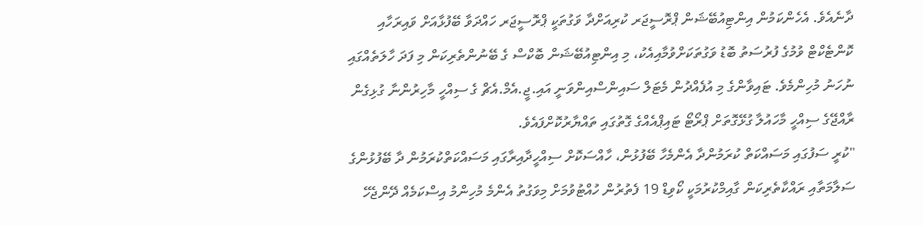ދާނެއެވެ. އެހެންކަމުން އިންޓިއުބޭޝަން ޕްރޮސީޖަރ ކުރިއަށްދާ ވަގުތަކީ ޕްރޮސީޖަރ ހައްދަވާ ބޭފުޅާއަށް ވައިރަހާއި ކޮންޓެކްޓް ވުމުގެ ފުރުސަތު ބޮޑު ވަގުތަކަށްވުމާއިއެކު، މި އިންޓިއުބޭޝަން ބޮކްސް ގެ ބޭނުންތެރިކަން މި ފަދަ ހާލަތެއްގައި ނުހަނު މުހިންމެވެ. ޓައިވާންގެ މި އުފެއްދުން މެޓަލް ސައިންސްއިންވަނީ އައި.ޖީ.އެމް.އެޗް ގެ ސިއްހީ މާހިރުންނާ ގުޅިގެން ރާއްޖޭގެ ސިއްހީ މާހައުލާ ގުޅޭގޮތަށް ޕްރޯޓޯ ޓައިޕްއެއްގެ ގޮތުގައި ތައްޔާރުކޮށްފައެވެ.
"ކުރީ ސަފުގައި މަސައްކަތް ކުރަމުންދާ އެންމެހާ ބޭފުޅުން، ހާއްސަކޮށް ސިއްހީދާއިރާގައި މަސައްކަތްކުރަމުން ދާ ބޭފުޅުންގެ ސަލާމަތާއި ރައްކާތެރިކަން ގާއިމްކުރުމަކީ ކޯވިޑް 19 ފެތުރުން ހުއްޓުވުމަށް މިވަގުތު އެންމެ މުހިންމު އިސްކަމެއް ދޭންޖެހޭ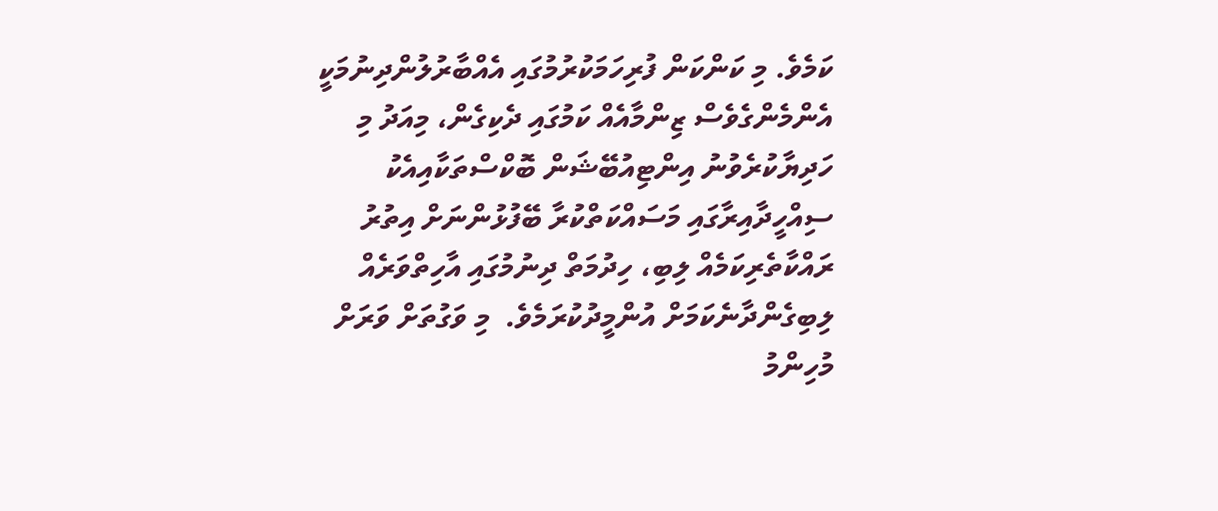ކަމެވެ. މި ކަންކަން ފުރިހަމަކުރުމުގައި އެއްބާރުލުންދިނުމަކީ އެންމެންގެވެސް ޒިންމާއެއް ކަމުގައި ދެކިގެން، މިއަދު މި ހަދިޔާކުރެވުނު އިންޓިއުބޭޝަން ބޮކްސްތަކާއިއެކު ސިއްހީދާއިރާގައި މަސައްކަތްކުރާ ބޭފުޅުންނަށް އިތުރު ރައްކާތެރިކަމެއް ލިބި، ހިދުމަތް ދިނުމުގައި އާހިތްވަރެއް ލިބިގެންދާނެކަމަށް އުންމީދުކުރަމެވެ.  މި ވަގުތަށް ވަރަށް މުހިންމު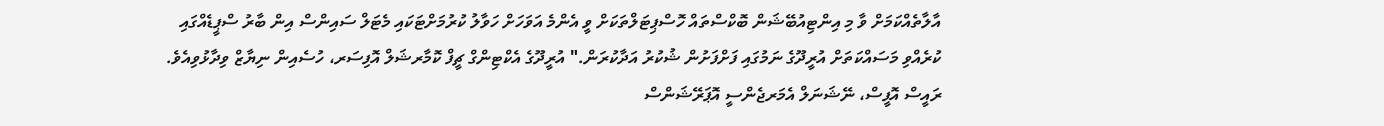އާލާތެއްކަމަށް ވާ މި އިންޓިއުބޭޝަން ބޮކްސްތައް ހޮސްޕިޓަލްތަކަށް ވީ އެންމެ އަވަހަށް ހަވާލު ކުރުމަށްޓަކައި މެޓަލް ސައިންސް އިން ބާރު ސްޕީޑެއްގައި ކުރެއްވި މަސައްކަތަށް އުރީދޫގެ ނަމުގައި ފަށްފަށުން ޝުކުރު އަދާކުރަން." އުރީދޫގެ އެކްޓިންގް ޗީފް ކޮމާރޝަލް އޮފިސަރ، ހުސެއިން ނިޔާޒް ވިދާޅުވިއެވެ.
ރައީސް އޮފީސް، ނޭޝަނަލް އެމަރޖެންސީ އޮޕަރޭޝަންސް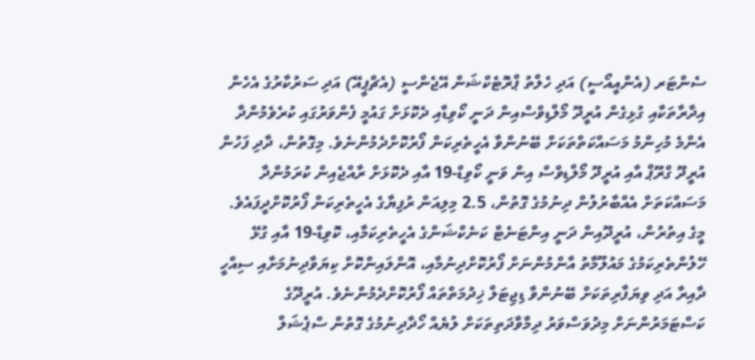ސެންޓަރ (އެންއީއޯސީ) އަދި ހެލްތު ޕްރޮޓެކްޝަން އޭޖެންސީ (އެޗްޕީއޭ) އަދި ސަރުކާރުގެ އެހެން އިދާރާތަކާއި ގުޅިގެން އުރީދޫ މޯލްޑިވްސްއިން ދަނީ ކޯވިޑާއި ދެކޮޅަށް ގައުމީ ފެންވަރުގައި ކުރެވެމުންދާ އެންމެ މުހިންމު މަސައްކަތްތަކަށް ބޭނުންވާ އެހީތެރިކަން ފޯރުކޮށްދެމުންނެވެ. މިގޮތުން، ދާދި ފަހުން އުރީދޫ ގްރޫޕް އާއި އުރީދޫ މޯލްޑިވްސް އިން ވަނީ ކޯވިޑް-19 އާއި ދެކޮޅަށް ރާއްޖެއިން ކުރަމުންދާ މަސައްކަތަށް އެއްބާރުލުން ދިނުމުގެ ގޮތުން، 2.5 މިލިއަން ރުފިޔާގެ އެހީތެރިކަން ފޯރުކޮށްދީފައެވެ. މީގެ އިތުރުން، އުރީދޫއިން ދަނީ އިންޓަނެޓް ކަނެކްޝަންގެ އެހީތެރިކަމާއި، ކޮވިޑް-19 އާއި ގުޅޭ ހޭލުންތެރިކަމުގެ މައުލޫމާތު އާންމުންނަށް ފޯރުކޮށްދިނުމާއި، އޮންލައިންކޮށް ކިޔަވާދިނުމަށާއި ސިއްހީ ދާއިރާ އަދި ވިޔަފާރިތަކަށް ބޭނުންވާ ޑިޖިޓަލް ޚިދުމަތްތައް ފޯރުކޮށްދެމުންނެވެ. އުރީދޫގެ ކަސްޓަމަރުންނަށް މިދުވަސްވަރު ދިމާވާދަތިތަކަށް ލުޔެއް ހޯދާދިނުމުގެ ގޮތުން ސްޕެޝަލް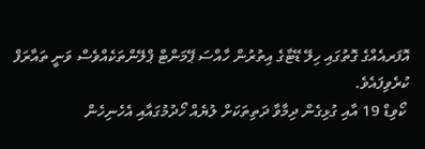އޮފަރއެއްގެ ގޮތުގައި ހިލޭ ޑޭޓާގެ އިތުރުން ހާއްސަ ޕޭމަންޓް ޕްލޭންތަކެއްވެސް ވަނީ ތައާރަފް ކުރެވިފައެވެ.
 ކޯވިޑް 19 އާއި ގުޅިގެން ދިމާވާ ދަތިތަކަށް ލުޔެއް ހޯދުމުގައާއި އެހެނިހެން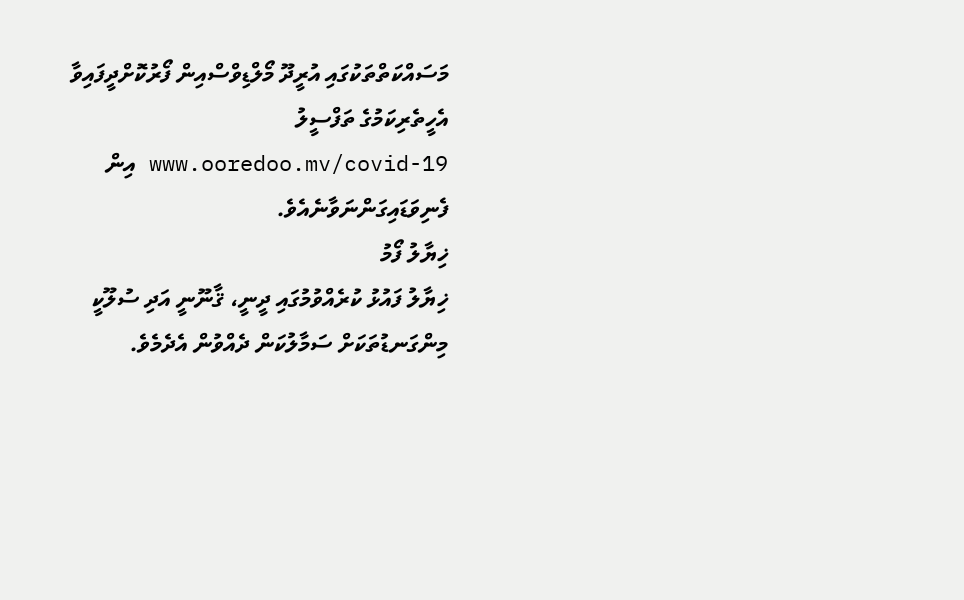މަސައްކަތްތަކުގައި އުރީދޫ މޯލްޑިވްސްއިން ފޯރުކޮށްދީފައިވާ އެހީތެރިކަމުގެ ތަފްސީލު www.ooredoo.mv/covid-19 އިން ފެނިވަޑައިގަންނަވާނެއެވެ.
ޚިޔާލު ފޯމު
ޚިޔާލު ފައުޅު ކުރެއްވުމުގައި ދީނީ، ޤާނޫނީ އަދި ސުލޫކީ މިންގަނޑުތަކަށް ސަމާލުކަން ދެއްވުން އެދެމެވެ.